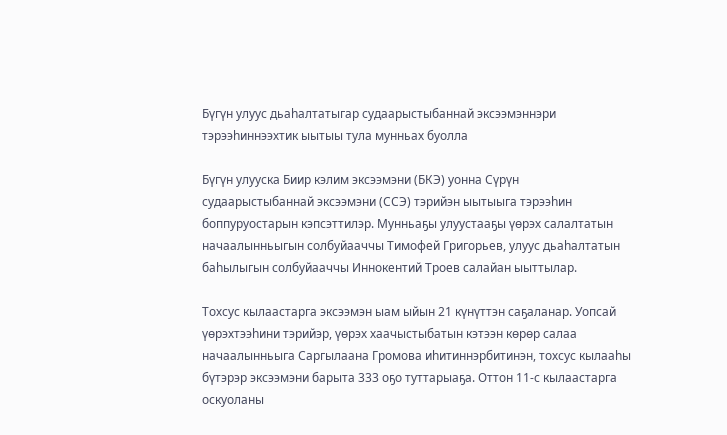Бүгүн улуус дьаһалтатыгар судаарыстыбаннай эксээмэннэри тэрээһиннээхтик ыытыы тула мунньах буолла

Бүгүн улууска Биир кэлим эксээмэни (БКЭ) уонна Сүрүн судаарыстыбаннай эксээмэни (ССЭ) тэрийэн ыытыыга тэрээһин боппуруостарын кэпсэттилэр. Мунньаҕы улуустааҕы үөрэх салалтатын начаалынньыгын солбуйааччы Тимофей Григорьев, улуус дьаһалтатын баһылыгын солбуйааччы Иннокентий Троев салайан ыыттылар.

Тохсус кылаастарга эксээмэн ыам ыйын 21 күнүттэн саҕаланар. Уопсай үөрэхтээһини тэрийэр, үөрэх хаачыстыбатын кэтээн көрөр салаа начаалынньыга Саргылаана Громова иһитиннэрбитинэн, тохсус кылааһы бүтэрэр эксээмэни барыта 333 оҕо туттарыаҕа. Оттон 11-с кылаастарга оскуоланы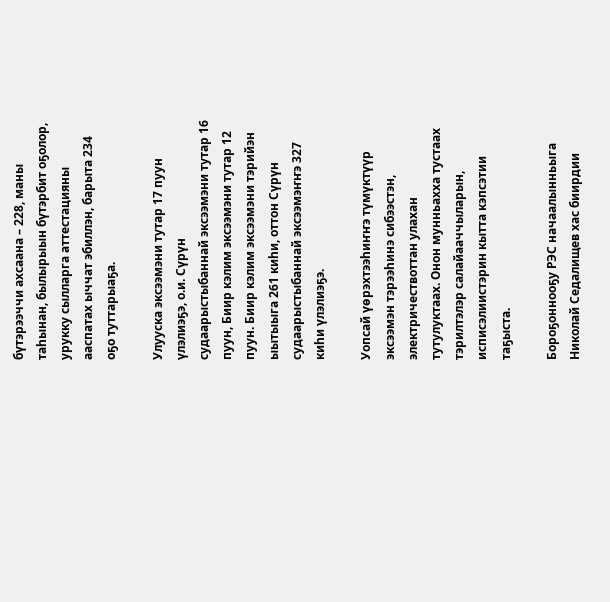бүтэрээччи ахсаана – 228, маны таһынан, былырыын бүтэрбит оҕолор, урукку сылларга аттестацияны ааспатах ыччат эбиллэн, барыта 234 оҕо туттарыаҕа.

Улууска эксээмэни тутар 17 пуун үлэлиэҕэ, о.и. Сүрүн судаарыстыбаннай эксээмэни тутар 16 пуун, Биир кэлим эксээмэни тутар 12 пуун. Биир кэлим эксээмэни тэрийэн ыытыыга 261 киһи, оттон Сүрүн судаарыстыбаннай эксээмэҥҥэ 327 киһи үлэлиэҕэ.

Уопсай үөрэхтээһиҥҥэ түмүктүүр эксээмэн тэрээһинэ сибээстэн, электричествоттан улахан тутулуктаах. Онон мунньахха тустаах тэрилтэлэр салайааччыларын, исписэлиистэрин кытта кэпсэтии таҕыста.

Бороҕоннооҕу РЭС начаалынньыга Николай Седалищев хас биирдии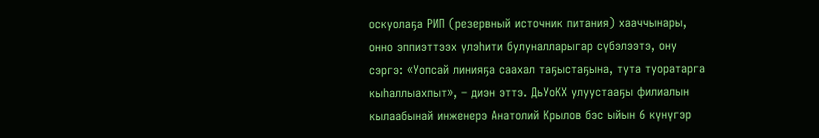оскуолаҕа РИП (резервный источник питания) хааччынары, онно эппиэттээх үлэһити булуналларыгар сүбэлээтэ, ону сэргэ: «Уопсай линияҕа саахал таҕыстаҕына, тута туоратарга кыһаллыахпыт», – диэн эттэ. ДьУоКХ улуустааҕы филиалын кылаабынай инженерэ Анатолий Крылов бэс ыйын 6 күнүгэр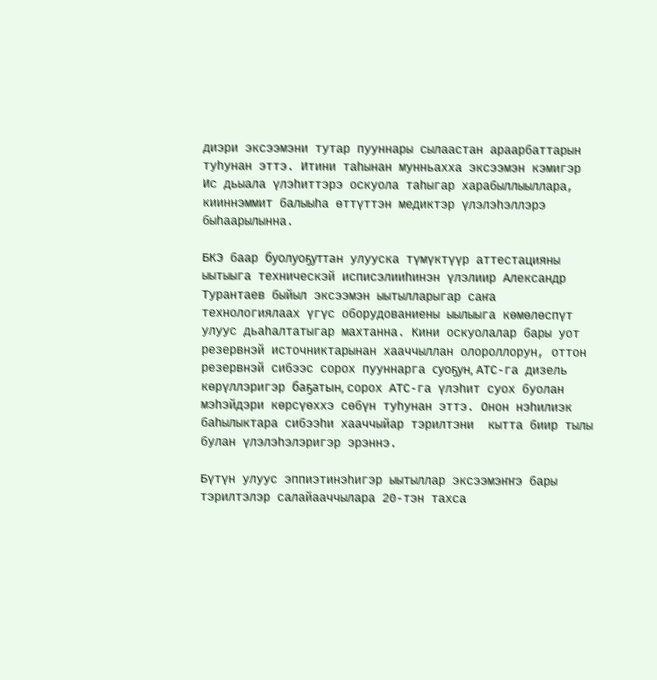диэри эксээмэни тутар пууннары сылаастан араарбаттарын туһунан эттэ. Итини таһынан мунньахха эксээмэн кэмигэр Ис дьыала үлэһиттэрэ оскуола таһыгар харабыллыыллара, кииннэммит балыыһа өттүттэн медиктэр үлэлэһэллэрэ быһаарылынна.

БКЭ баар буолуоҕуттан улууска түмүктүүр аттестацияны ыытыыга техническэй исписэлииһинэн үлэлиир Александр Турантаев быйыл эксээмэн ыытылларыгар саҥа технологиялаах үгүс оборудованиены ыылыыга көмөлөспүт улуус дьаһалтатыгар махтанна. Кини оскуолалар бары уот резервнэй источниктарынан хааччыллан олороллорун, оттон резервнэй сибээс сорох пууннарга суоҕун, АТС-га дизель көрүллэригэр баҕатын, сорох АТС-га үлэһит суох буолан мэһэйдэри көрсүөххэ сөбүн туһунан эттэ. Онон нэһилиэк баһылыктара сибээһи хааччыйар тэрилтэни  кытта биир тылы булан үлэлэһэлэригэр эрэннэ.

Бүтүн улуус эппиэтинэһигэр ыытыллар эксээмэҥҥэ бары тэрилтэлэр салайааччылара 20-тэн тахса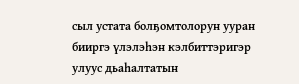сыл устата болҕомтолорун ууран бииргэ үлэлэһэн кэлбиттэригэр улуус дьаһалтатын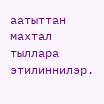аатыттан махтал тыллара этилиннилэр.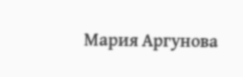Мария Аргунова